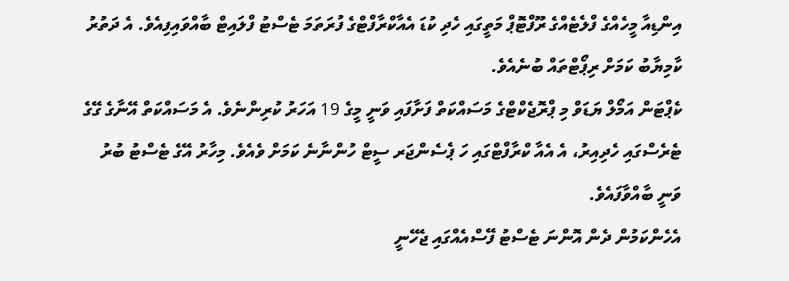އިންޑިއާ މީހެއްގެ ފްލެޓެއްގެ ރޫފްޓޮޕް މަތީގައި ހެދި ކުޑަ އެއާކްރާފްޓްގެ ފުރަތަމަ ޓެސްޓު ފްލައިޓް ބާއްވައިފިއެވެ. އެ ދަތުރު ކާމިޔާބު ކަމަށް ރިޕޯޓްތައް ބުނެއެވެ.
ކެޕްޓަން އަމޯލް ޔަޑަވް މި ޕްރޮޖެކްޓްގެ މަސައްކަތް ފަށާފައި ވަނީ މީގެ 19 އަހަރު ކުރިންނެވެ. އެ މަސައްކަތް އޭނާގެ ގޭގެ ޓެރެސްގައި ހެދިއިރު، އެ އެއާ ކްރާފްޓްގައި ހަ ޕެސެންޖަރ ސީޓް ހުންނާނެ ކަމަށް ވެއެވެ. މިހާރު އޭގެ ޓެސްޓު ބުރު ވަނީ ބާއްވާފައެވެ.
އެހެންކަމުން ދެން އޮންނަ ޓެސްޓު ފޭސްއެއްގައި ޖެހޭނީ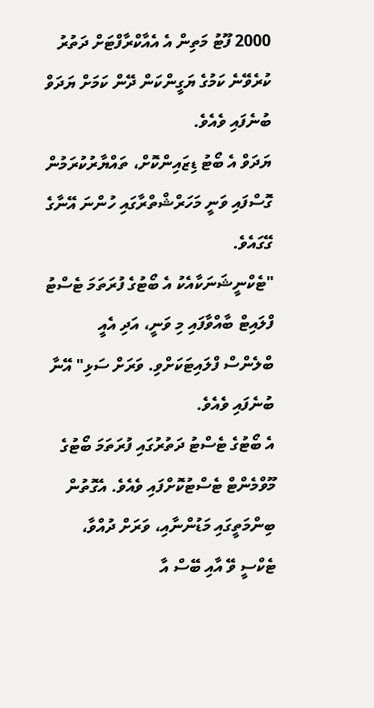2000 ފޫޓު މަތިން އެ އެއާކްރާފްޓަށް ދަތުރު ކުރެވޭނެ ކަމުގެ ޔަގީންކަން ދޭން ކަމަށް ޔަދަވް ބުނެފައި ވެއެވެ.
ޔަދަވް އެ ބޯޓު ޑިޒައިންކޮށް، ތައްޔާރުކުރަމުން ގޮސްފައި ވަނީ މަހަރްޝްތްރާގައި ހުންނަ އޭނާގެ ގޭގައެވެ.
"ޓެކްނީޝަނަކާއެކު އެ ބޯޓުގެ ފުރަތަމަ ޓެސްޓު ފްލައިޓް ބާއްވާފައި މި ވަނީ، އަދި އެއީ ބްލެންސް ފްލައިޓަކަށްވި. ވަރަށް ސަޅި" އޭނާ ބުނެފައި ވެއެވެ.
އެ ބޯޓުގެ ޓެސްޓު ދަތުރުގައި ފުރަތަމަ ބޯޓުގެ މޫވްމެންޓް ޓެސްޓުކޮށްފައި ވެއެވެ. އެގޮތުން ބިންމަތީގައި މަޑުންނާއި، ވަރަށް ދުއްވާ، ޓެކްސީ ވޭ އާއި ބޭސް އާ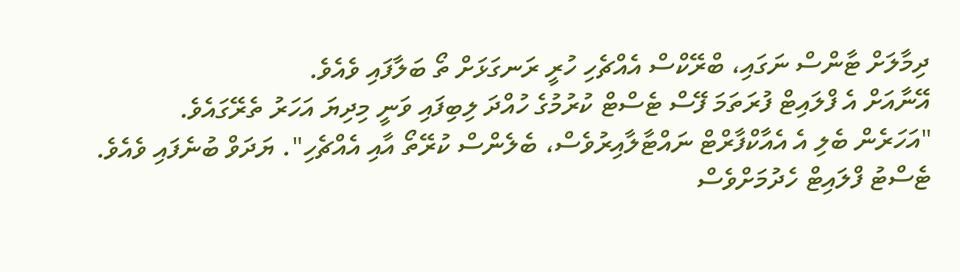ދިމާލަށް ޓާންސް ނަގައި، ބްރޭކްސް އެއްޗެހި ހުރީ ރަނގަޅަށް ތޯ ބަލާފައި ވެއެވެ.
އޭނާއަށް އެ ފްލައިޓް ފުރަތަމަ ފޭސް ޓެސްޓް ކުރުމުގެ ހުއްދަ ލިބިފައި ވަނީ މިދިޔަ އަހަރު ތެރޭގައެވެ.
"އަހަރެން ބެލި އެ އެއާކްފާރްޓް ނައްޓާލާއިރުވެސް، ބެލެންސް ކުރޭތޯ އާއި އެއްޗެހި". ޔަދަވް ބުނެފައި ވެއެވެ.
ޓެސްޓު ފްލައިޓް ހެދުމަށްވެސް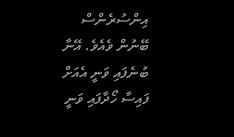އިންސުރެންސް ބޭނުން ވެއެވެ. އޭނާ ބުނެފައި ވަނީ އެއަށް ފައިސާ ހޯދާފައި ވަނީ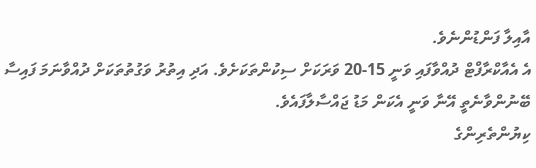އާއިލާ ފަންޑުންނެވެ.
އެ އެއާކްރާފްޓް ދުއްވާފައި ވަނީ 15-20 ވަރަކަށް ސިކުންތަކަށެވެ. އަދި އިތުރު ވަގުތުތަކަށް ދުއްވާނަމަ ފައިސާ ބޭނުންވާނެތީ އޭނާ ވަނީ އެކަން މަޑު ޖައްސާލާފައެވެ.
ކިޔުންތެރިންގެ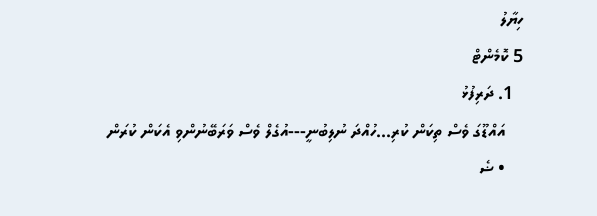ހިޔާލު
5 ކޮމެންޓް
  1. ދަރިފުޅު
    އައްޑޫގަ ވެސް ތިކަން ކުރި...ހުއްދަ ނުލިބުނީ---އުގެލް ވެސް ވަރަބޭނުންވި އެކަން ކުރަން
    • ޟެ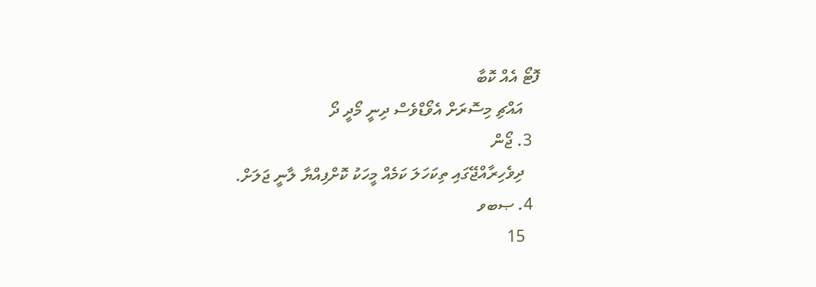ފޮޓޯ އެއް ކޮބާ
    އައްޗި މިސޮރަށް އެވޯޑްވެސް ދިނީ މޯދީ ދޯ
  3. ޖޯން
    ދިވެހިރާއްޖޭގައި ތިކަހަލަ ކަމެއް މީހަކު ކޮށްފިއްޔާ ލާނީ ޖަލަށް.
  4. ޞބވ
    15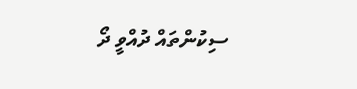ސިކުންތައް ދުއްވީ ދޯ